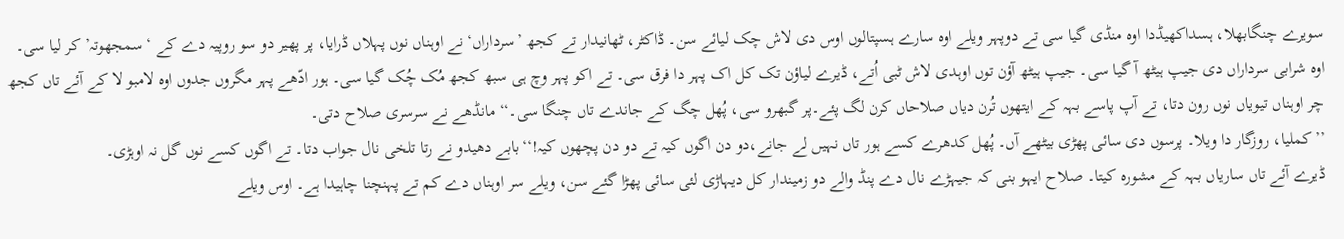سویرے چنگابھلا، ہسداکھیڈدا اوہ منڈی گیا سی تے دوپہر ویلے اوہ سارے ہسپتالوں اوس دی لاش چک لیائے سن۔ ڈاکٹر، ٹھانیدار تے کجھ ’سرداراں‘ نے اوہناں نوں پہلاں ڈرایا، پر پھیر دو سو روپیہ دے کے ‘سمجھوتہ’ کر لیا سی۔ اوہ شرابی سرداراں دی جیپ ہیٹھ آ گیا سی۔ جیپ ہیٹھ آؤن توں اوہدی لاش ٹبی اُتے، ڈیرے لیاؤن تک کل اک پہر دا فرق سی۔ تے اکو پہر وچ ہی سبھ کجھ مُک چُک گیا سی۔ ہور ادّھے پہر مگروں جدوں اوہ لامبو لا کے آئے تاں کجھ چر اوہناں تیویاں نوں رون دتا، تے آپ پاسے بہہ کے ایتھوں تُرن دیاں صلاحاں کرن لگ پئے۔پر گبھرو سی، پُھل چگ کے جاندے تاں چنگا سی۔‘‘ مانڈھے نے سرسری صلاح دتی۔
’’کملیا، روزگار دا ویلا۔ پرسوں دی سائی پھڑی بیٹھے آں۔ پُھل کدھرے کسے ہور تاں نہیں لے جانے،دو دن اگوں کیہ تے دو دن پچھوں کیہ!‘‘بابے دھیدو نے رتا تلخی نال جواب دتا۔ تے اگوں کسے نوں گل نہ اوہڑی۔
ڈیرے آئے تاں ساریاں بہہ کے مشورہ کیتا۔ صلاح ایہو بنی کہ جیہڑے نال دے پنڈ والے دو زمیندار کل دیہاڑی لئی سائی پھڑا گئے سن، ویلے سر اوہناں دے کم تے پہنچنا چاہیدا ہے۔ اوس ویلے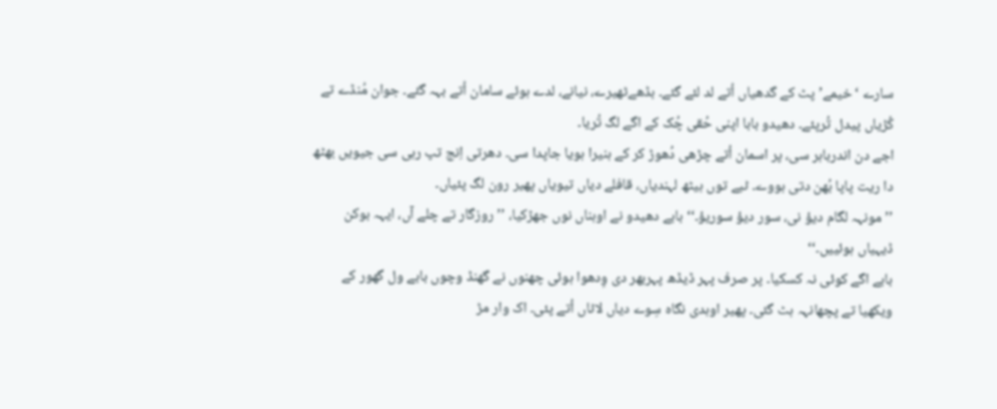سارے ‘خیمے’ پٹ کے گدھیاں اُتے لد لئے گئے۔ بڈھےٹھیرے، نیانے، لدے ہوئے سامان اُتے بہہ گئے۔ جوان مُنڈے تے کُڑیاں پیدل تُرپئے۔ دھیدو بابا اپنی حُقی چُک کے اگے لگ تُریا۔
اجے دن اندرباہر سی، پر اسمان اُتے چڑھی دُھوڑ کر کے ہنیرا ہویا جاپدا سی۔ دھرتی اِنج تپ رہی سی جیویں بھٹھ دا ریت پاپا بُھن دتی ہووے۔ ٹبے توں ہیٹھ لہندیاں، قافلے دیاں تیویاں پھیر رون لگ پئیاں۔
’’ مونہہ لگام دیؤ نی، سور دیؤ سوریؤ۔‘‘ بابے دھیدو نے اوہناں نوں جھڑکیا، ’’روزگار تے چلے آں، ایہہ بوکن ڈیہیاں ہوئییں۔‘‘
بابے اگے کوئی نہ کسکیا۔ پر صرف پہر ڈیڈھ پہربھر دی وِدھوا ہوئی چھنوں نے گھنڈ وچوں بابے ول گھور کے ویکھیا تے پچھانہہ ہٹ گئی۔ پھیر اوہدی نگاہ سِوے دیاں لاٹاں اُتے پئی۔ اک وار مڑ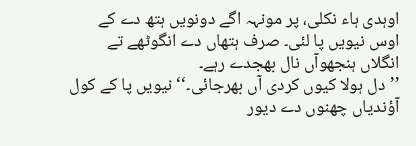اوہدی ہاء نکلی، پر مونہہ اگے دونویں ہتھ دے کے اوس نیویں پا لئی۔ صرف ہتھاں دے انگوٹھے تے انگلاں ہنجھوآں نال بھجدے رہے۔
’’دل ہولا کیوں کردی آں بھرجائی۔‘‘ نیویں پا کے کول آؤندیاں چھنوں دے دیور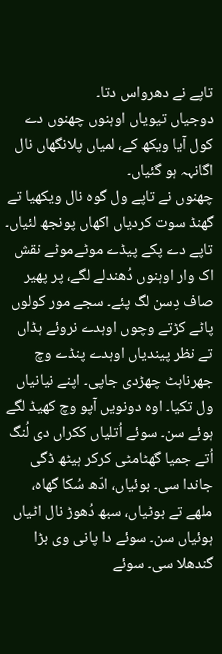تاپے نے دھرواس دتا۔
دوجیاں تیویاں اوہنوں چھنوں دے کول آیا ویکھ کے، لمیاں پلانگھاں نال اگانہہ ہو گئیاں۔
چھنوں نے تاپے ول گوہ نال ویکھیا تے گھنڈ سوت کردیاں اکھاں پونجھ لئیاں۔ تاپے دے پکے پیڈے موٹےموٹے نقش اک وار اوہنوں دُھندلے لگے، پر پھیر صاف دِسن لگ پئے۔ سجے مور کولوں پاٹے کڑتے وچوں اوہدے نروئے ہڈاں تے نظر پیندیاں اوہدے پنڈے وچ جھرناہٹ چھڑدی جاپی۔ اپنے نیانیاں ول تکیا۔ اوہ دونویں آپو وچ کھیڈ لگے ہوئے سن۔ سوئے اُتلیاں ککراں دی لُنگ اُتے جمیا گھٹامٹی کرکر ہیٹھ ڈگی جاندا سی۔ بوئیاں، ادّھ سُکا گھاہ، ملھے تے بوٹیاں، سبھ دُھوڑ نال اٹیاں ہوئیاں سن۔ سوئے دا پانی وی بڑا گندھلا سی۔ سوئے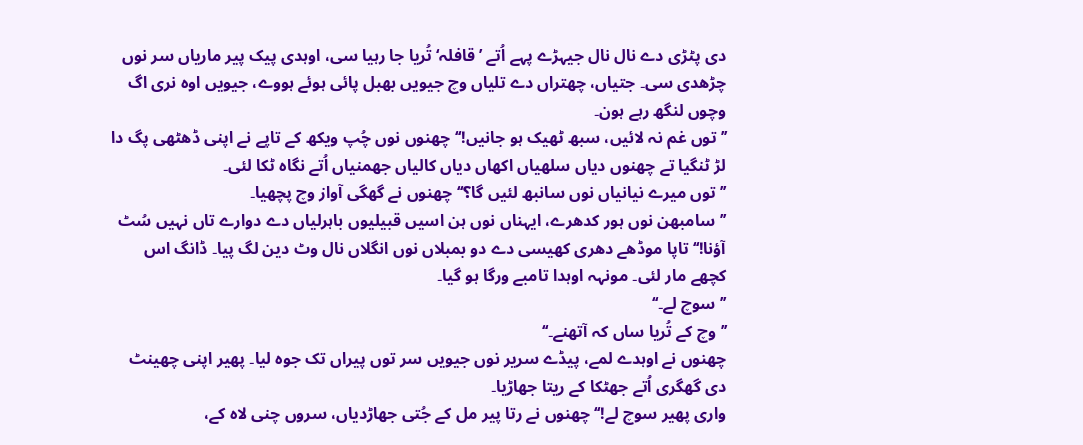دی پٹڑی دے نال نال جیہڑے پہے اُتے ’قافلہ‘ تُریا جا رہیا سی، اوہدی پیک پیر ماریاں سر نوں چڑھدی سی۔ جتیاں، چھتراں دے تلیاں وچ جیویں بھبل پائی ہوئے ہووے، جیویں اوہ نری اگ وچوں لنگھ رہے ہون۔
’’توں غم نہ لائیں، سبھ ٹھیک ہو جانیں!‘‘چھنوں نوں چُپ ویکھ کے تاپے نے اپنی ڈھٹھی پگ دا لڑ ٹنگیا تے چھنوں دیاں سلھیاں اکھاں دیاں کالیاں جھمنیاں اُتے نگاہ ٹکا لئی۔
’’توں میرے نیانیاں نوں سانبھ لئیں گا؟‘‘چھنوں نے گھگی آواز وچ پچھیا۔
’’سامبھن نوں ہور کدھرے، ایہناں نوں ہن اسیں قبیلیوں باہرلیاں دے دوارے تاں نہیں سُٹ آؤنا!‘‘ تاپا موڈھے دھری کھیسی دے دو بمبلاں نوں انگلاں نال وٹ دین لگ پیا۔ ڈانگ اس کچھے مار لئی۔ مونہہ اوہدا تامبے ورگا ہو گیا۔
’’سوچ لے۔‘‘
’’وچ کے تُریا ساں کہ آتھنے۔‘‘
چھنوں نے اوہدے لمے، پیڈے سریر نوں جیویں سر توں پیراں تک جوہ لیا۔ پھیر اپنی چھینٹ دی گھگری اُتے جھٹکا کے ریتا جھاڑیا۔
واری پھیر سوچ لے!‘‘ چھنوں نے رتا پیر مل کے جُتی جھاڑدیاں، سروں چنی لاہ کے،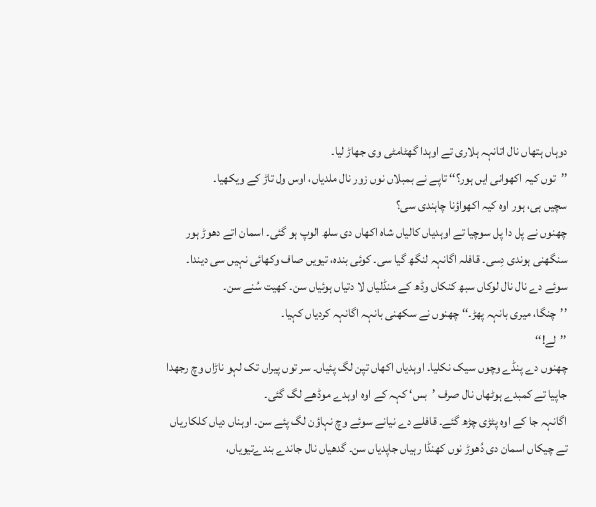دوہاں ہتھاں نال اتانہہ ہلاری تے اوہدا گھٹامٹی وی جھاڑ لیا۔
’’توں کیہ اکھوانی ایں ہور؟‘‘ تاپے نے بمبلاں نوں زور نال ملدیاں، اوس ول تاڑ کے ویکھیا۔
سچیں ہی، ہور اوہ کیہ اکھواؤنا چاہندی سی؟
چھنوں نے پل دا پل سوچیا تے اوہدیاں کالیاں شاہ اکھاں دی سلھ الوپ ہو گئی۔ اسمان اتے دھوڑ ہور سنگھنی ہوندی دِسی۔ قافلہ اگانہہ لنگھ گیا سی۔ کوئی بندہ، تیویں صاف وکھائی نہیں سی دیندا۔ سوئے دے نال نال لوکاں سبھ کنکاں وڈھ کے منڈلیاں لا دتیاں ہوئیاں سن۔ کھیت سُنے سن۔
’’چنگا، میری بانہہ پھڑ۔‘‘ چھنوں نے سکھنی بانہہ اگانہہ کردیاں کہیا۔
’’لے!‘‘
چھنوں دے پنڈے وچوں سیک نکلیا۔ اوہدیاں اکھاں تپن لگ پئیاں۔ سر توں پیراں تک لہو ناڑاں وچ رجھدا جاپیا تے کمبدے ہوٹھاں نال صرف ’بس‘ کہہ کے اوہ اوہدے موڈھے لگ گئی۔
اگانہہ جا کے اوہ پٹڑی چڑھ گئے۔ قافلے دے نیانے سوئے وچ نہاؤن لگ پئے سن۔ اوہناں دیاں کلکاریاں تے چیکاں اسمان دی دُھوڑ نوں کھنڈا رہیاں جاپدیاں سن۔ گدھیاں نال جاندے بندےتیویاں،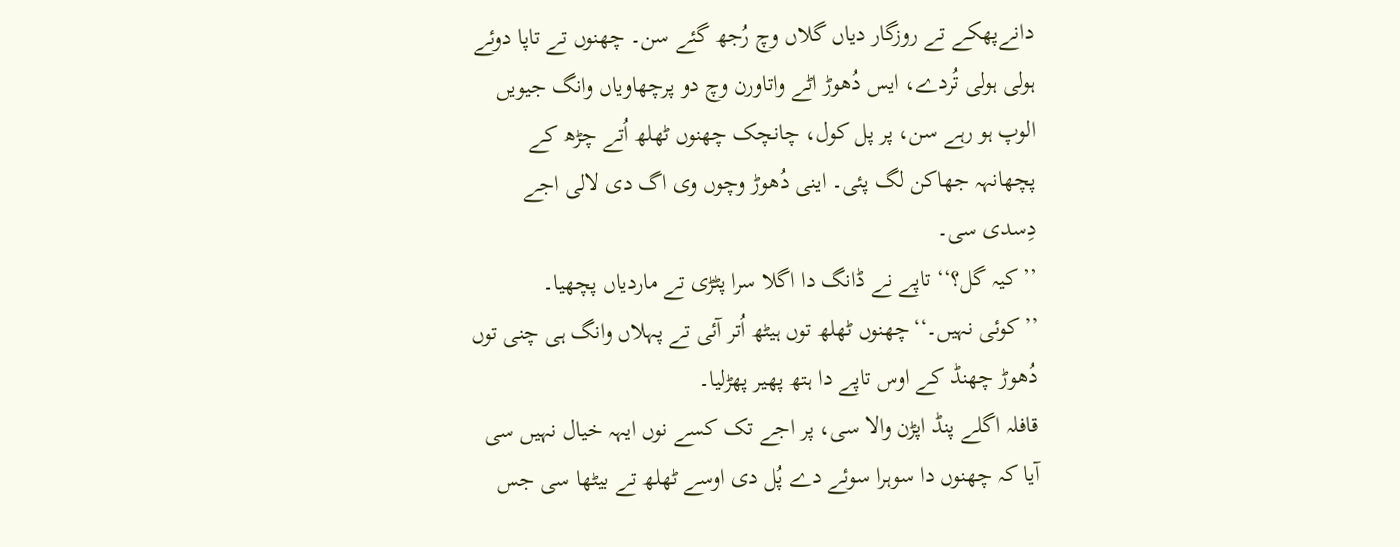دانےپھکے تے روزگار دیاں گلاں وچ رُجھ گئے سن۔ چھنوں تے تاپا دوئے ہولی ہولی تُردے، ایس دُھوڑ اٹے واتاورن وچ دو پرچھاویاں وانگ جیویں الوپ ہو رہے سن، پر پل کول، چانچک چھنوں ٹھلھ اُتے چڑھ کے پچھانہہ جھاکن لگ پئی۔ اینی دُھوڑ وچوں وی اگ دی لالی اجے دِسدی سی۔
’’کیہ گل؟‘‘ تاپے نے ڈانگ دا اگلا سرا پٹڑی تے ماردیاں پچھیا۔
’’کوئی نہیں۔‘‘چھنوں ٹھلھ توں ہیٹھ اُتر آئی تے پہلاں وانگ ہی چنی توں دُھوڑ چھنڈ کے اوس تاپے دا ہتھ پھیر پھڑلیا۔
قافلہ اگلے پنڈ اپڑن والا سی، پر اجے تک کسے نوں ایہہ خیال نہیں سی آیا کہ چھنوں دا سوہرا سوئے دے پُل دی اوسے ٹھلھ تے بیٹھا سی جس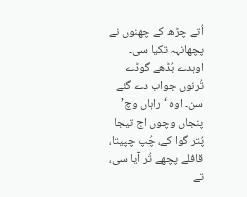اُتے چڑھ کے چھنوں نے پچھانہہ تکیا سی۔ اوہدے بُڈھے گوڈے تُرنوں جواب دے گئے سن۔ اوہ ‘راہاں وچ’ پنجاں وچوں اج تیجا پُتر گوا کے، چُپ چپیتا، قافلے پچھے تُر آیا سی، تے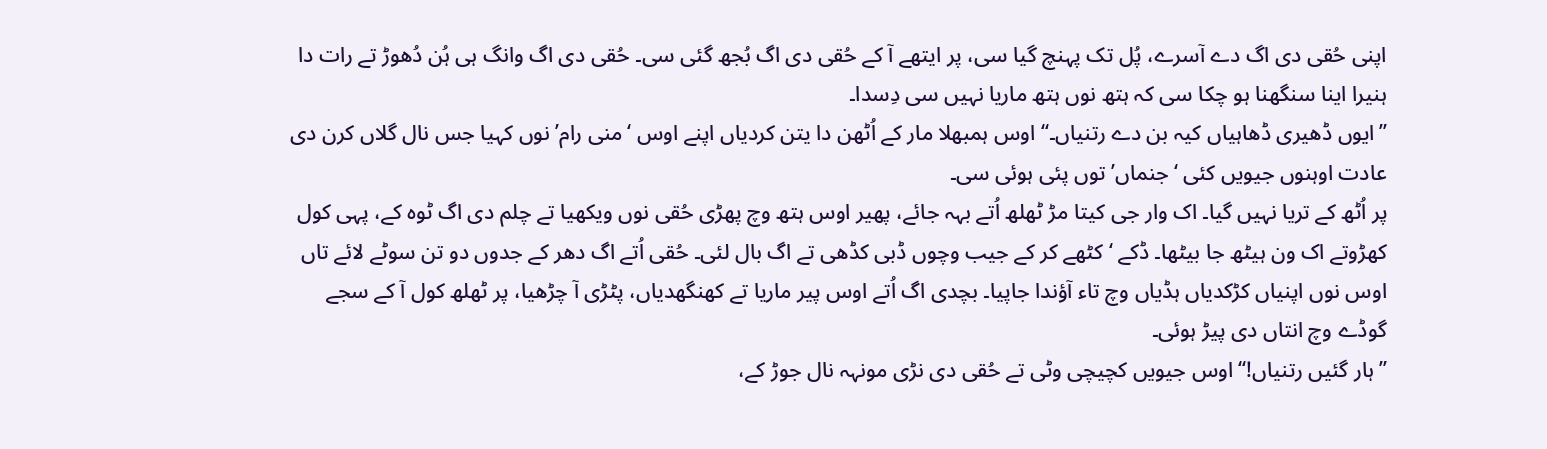اپنی حُقی دی اگ دے آسرے، پُل تک پہنچ گیا سی، پر ایتھے آ کے حُقی دی اگ بُجھ گئی سی۔ حُقی دی اگ وانگ ہی ہُن دُھوڑ تے رات دا ہنیرا اینا سنگھنا ہو چکا سی کہ ہتھ نوں ہتھ ماریا نہیں سی دِسدا۔
’’ایوں ڈھیری ڈھاہیاں کیہ بن دے رتنیاں۔‘‘ اوس ہمبھلا مار کے اُٹھن دا یتن کردیاں اپنے اوس ‘منی رام’ نوں کہیا جس نال گلاں کرن دی عادت اوہنوں جیویں کئی ‘جنماں’ توں پئی ہوئی سی۔
پر اُٹھ کے تریا نہیں گیا۔ اک وار جی کیتا مڑ ٹھلھ اُتے بہہ جائے، پھیر اوس ہتھ وچ پھڑی حُقی نوں ویکھیا تے چلم دی اگ ٹوہ کے، پہی کول کھڑوتے اک ون ہیٹھ جا بیٹھا۔ ڈکے ‘کٹھے کر کے جیب وچوں ڈبی کڈھی تے اگ بال لئی۔ حُقی اُتے اگ دھر کے جدوں دو تن سوٹے لائے تاں اوس نوں اپنیاں کڑکدیاں ہڈیاں وچ تاء آؤندا جاپیا۔ بچدی اگ اُتے اوس پیر ماریا تے کھنگھدیاں، پٹڑی آ چڑھیا، پر ٹھلھ کول آ کے سجے گوڈے وچ انتاں دی پیڑ ہوئی۔
’’ہار گئیں رتنیاں!‘‘ اوس جیویں کچیچی وٹی تے حُقی دی نڑی مونہہ نال جوڑ کے،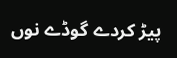پیڑ کردے گوڈے نوں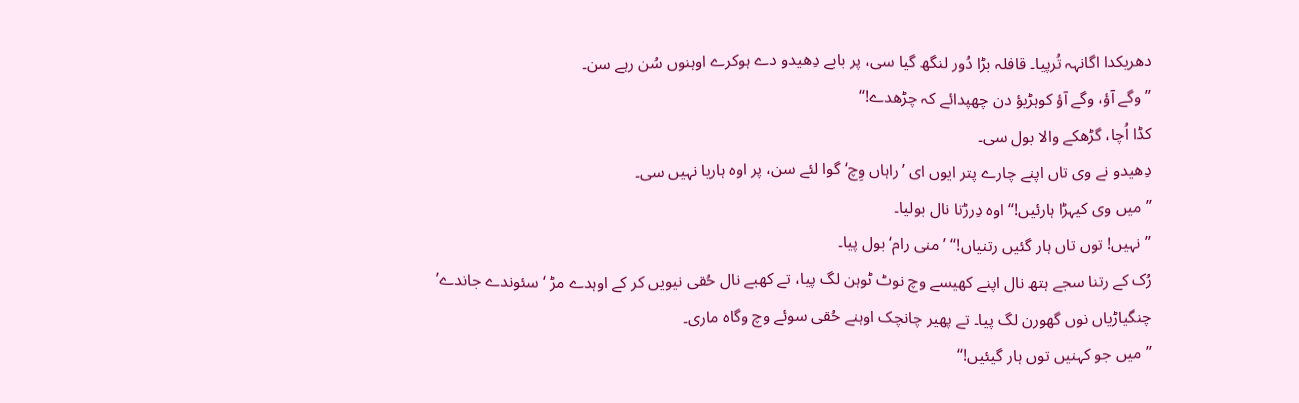دھریکدا اگانہہ تُرپیا۔ قافلہ بڑا دُور لنگھ گیا سی، پر بابے دِھیدو دے ہوکرے اوہنوں سُن رہے سن۔
’’وگے آؤ، وگے آؤ کوہڑیؤ دن چھپدائے کہ چڑھدے!‘‘
کڈا اُچا، گڑھکے والا بول سی۔
دِھیدو نے وی تاں اپنے چارے پتر ایوں ای ’راہاں وِچ‘ گوا لئے سن، پر اوہ ہاریا نہیں سی۔
’’میں وی کیہڑا ہارئیں!‘‘ اوہ دِرڑتا نال بولیا۔
’’نہیں! توں تاں ہار گئیں رتنیاں!‘‘ ’منی رام‘ بول پیا۔
رُک کے رتنا سجے ہتھ نال اپنے کھیسے وچ نوٹ ٹوہن لگ پیا، تے کھبے نال حُقی نیویں کر کے اوہدے مڑ ‘سئوندے جاندے’ چنگیاڑیاں نوں گھورن لگ پیا۔ تے پھیر چانچک اوہنے حُقی سوئے وچ وگاہ ماری۔
’’میں جو کہنیں توں ہار گیئیں!‘‘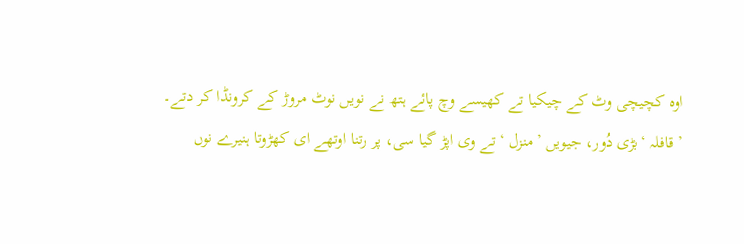اوہ کچیچی وٹ کے چیکیا تے کھیسے وچ پائے ہتھ نے نویں نوٹ مروڑ کے کرونڈا کر دتے۔
’قافلہ ‘بڑی دُور، جیویں ’منزل ‘تے وی اپڑ گیا سی، پر رتنا اوتھے ای کھڑوتا ہنیرے نوں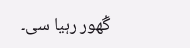گُھور رہیا سی۔